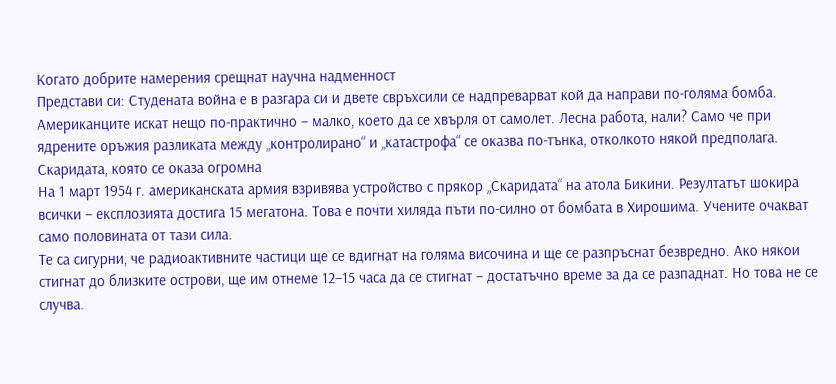Когато добрите намерения срещнат научна надменност
Представи си: Студената война е в разгара си и двете свръхсили се надпреварват кой да направи по-голяма бомба. Американците искат нещо по-практично – малко, което да се хвърля от самолет. Лесна работа, нали? Само че при ядрените оръжия разликата между „контролирано“ и „катастрофа“ се оказва по-тънка, отколкото някой предполага.
Скаридата, която се оказа огромна
На 1 март 1954 г. американската армия взривява устройство с прякор „Скаридата“ на атола Бикини. Резултатът шокира всички – експлозията достига 15 мегатона. Това е почти хиляда пъти по-силно от бомбата в Хирошима. Учените очакват само половината от тази сила.
Те са сигурни, че радиоактивните частици ще се вдигнат на голяма височина и ще се разпръснат безвредно. Ако някои стигнат до близките острови, ще им отнеме 12–15 часа да се стигнат – достатъчно време за да се разпаднат. Но това не се случва.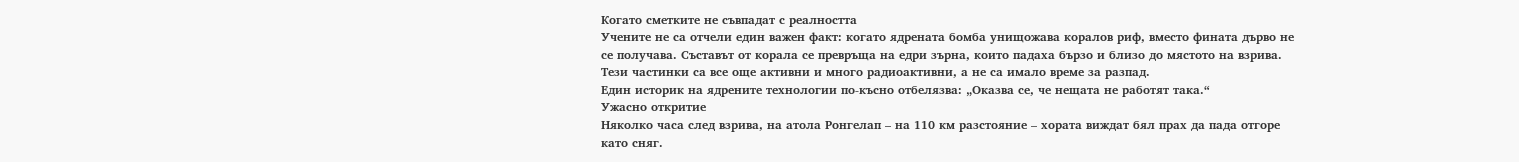Когато сметките не съвпадат с реалността
Учените не са отчели един важен факт: когато ядрената бомба унищожава коралов риф, вместо фината дърво не се получава. Съставът от корала се превръща на едри зърна, които падаха бързо и близо до мястото на взрива. Тези частинки са все още активни и много радиоактивни, а не са имало време за разпад.
Един историк на ядрените технологии по-късно отбелязва: „Оказва се, че нещата не работят така.“
Ужасно откритие
Няколко часа след взрива, на атола Ронгелап – на 110 км разстояние – хората виждат бял прах да пада отгоре като сняг.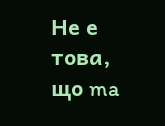Не е това, що ma